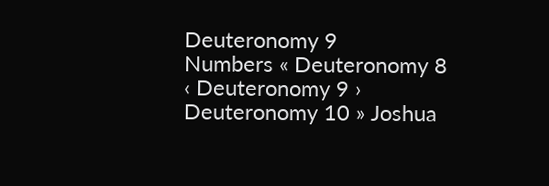Deuteronomy 9
Numbers « Deuteronomy 8 ‹ Deuteronomy 9 › Deuteronomy 10 » Joshua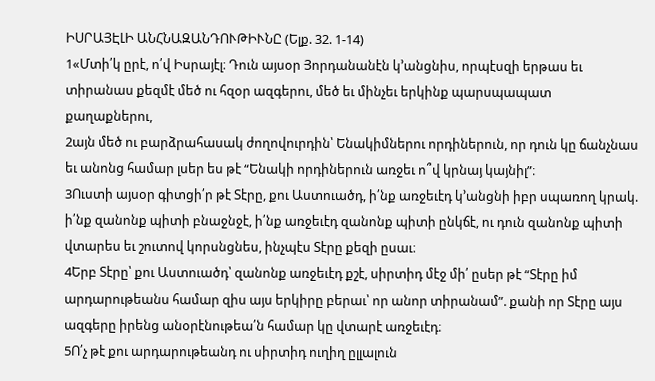ԻՍՐԱՅԷԼԻ ԱՆՀՆԱԶԱՆԴՈՒԹԻՒՆԸ (Ելք. 32. 1-14)
1«Մտի՛կ ըրէ, ո՛վ Իսրայէլ։ Դուն այսօր Յորդանանէն կ’անցնիս, որպէսզի երթաս եւ տիրանաս քեզմէ մեծ ու հզօր ազգերու, մեծ եւ մինչեւ երկինք պարսպապատ քաղաքներու,
2այն մեծ ու բարձրահասակ ժողովուրդին՝ Ենակիմներու որդիներուն, որ դուն կը ճանչնաս եւ անոնց համար լսեր ես թէ “Ենակի որդիներուն առջեւ ո՞վ կրնայ կայնիլ”։
3Ուստի այսօր գիտցի՛ր թէ Տէրը, քու Աստուածդ, ի՛նք առջեւէդ կ’անցնի իբր սպառող կրակ. ի՛նք զանոնք պիտի բնաջնջէ, ի՛նք առջեւէդ զանոնք պիտի ընկճէ, ու դուն զանոնք պիտի վտարես եւ շուտով կորսնցնես, ինչպէս Տէրը քեզի ըսաւ։
4Երբ Տէրը՝ քու Աստուածդ՝ զանոնք առջեւէդ քշէ, սիրտիդ մէջ մի՛ ըսեր թէ “Տէրը իմ արդարութեանս համար զիս այս երկիրը բերաւ՝ որ անոր տիրանամ”. քանի որ Տէրը այս ազգերը իրենց անօրէնութեա՛ն համար կը վտարէ առջեւէդ։
5Ո՛չ թէ քու արդարութեանդ ու սիրտիդ ուղիղ ըլլալուն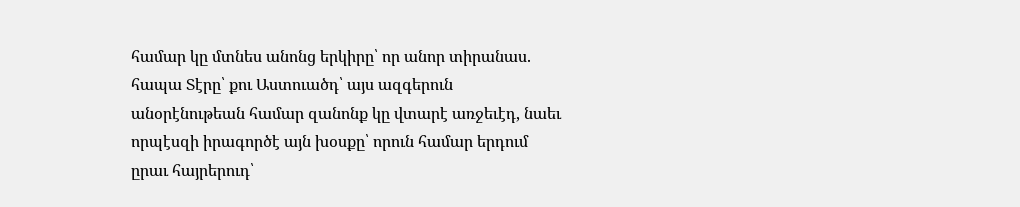համար կը մտնես անոնց երկիրը՝ որ անոր տիրանաս. հապա Տէրը՝ քու Աստուածդ՝ այս ազգերուն անօրէնութեան համար զանոնք կը վտարէ առջեւէդ, նաեւ որպէսզի իրագործէ այն խօսքը՝ որուն համար երդում ըրաւ հայրերուդ՝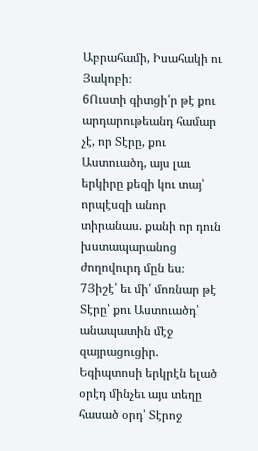Աբրահամի, Իսահակի ու Յակոբի։
6Ուստի գիտցի՛ր թէ քու արդարութեանդ համար չէ, որ Տէրը, քու Աստուածդ, այս լաւ երկիրը քեզի կու տայ՝ որպէսզի անոր տիրանաս. քանի որ դուն խստապարանոց ժողովուրդ մըն ես։
7Յիշէ՛ եւ մի՛ մոռնար թէ Տէրը՝ քու Աստուածդ՝ անապատին մէջ զայրացուցիր. Եգիպտոսի երկրէն ելած օրէդ մինչեւ այս տեղը հասած օրդ՝ Տէրոջ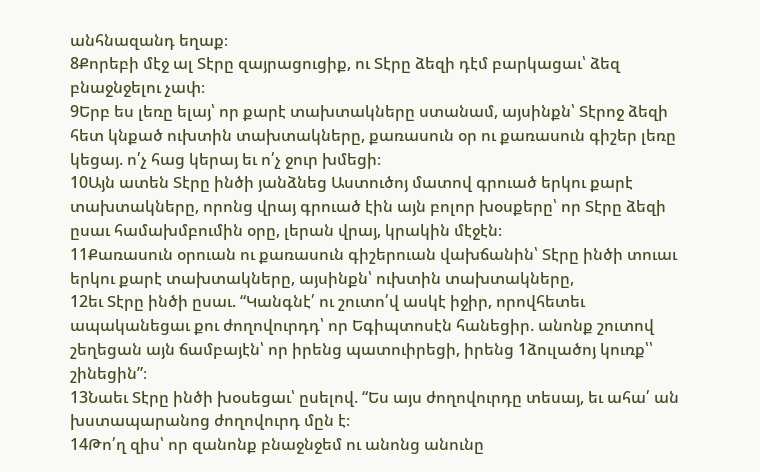անհնազանդ եղաք։
8Քորեբի մէջ ալ Տէրը զայրացուցիք, ու Տէրը ձեզի դէմ բարկացաւ՝ ձեզ բնաջնջելու չափ։
9Երբ ես լեռը ելայ՝ որ քարէ տախտակները ստանամ, այսինքն՝ Տէրոջ ձեզի հետ կնքած ուխտին տախտակները, քառասուն օր ու քառասուն գիշեր լեռը կեցայ. ո՛չ հաց կերայ եւ ո՛չ ջուր խմեցի։
10Այն ատեն Տէրը ինծի յանձնեց Աստուծոյ մատով գրուած երկու քարէ տախտակները, որոնց վրայ գրուած էին այն բոլոր խօսքերը՝ որ Տէրը ձեզի ըսաւ համախմբումին օրը, լերան վրայ, կրակին մէջէն։
11Քառասուն օրուան ու քառասուն գիշերուան վախճանին՝ Տէրը ինծի տուաւ երկու քարէ տախտակները, այսինքն՝ ուխտին տախտակները,
12եւ Տէրը ինծի ըսաւ. “Կանգնէ՛ ու շուտո՛վ ասկէ իջիր, որովհետեւ ապականեցաւ քու ժողովուրդդ՝ որ Եգիպտոսէն հանեցիր. անոնք շուտով շեղեցան այն ճամբայէն՝ որ իրենց պատուիրեցի, իրենց 1ձուլածոյ կուռք՝՝ շինեցին”։
13Նաեւ Տէրը ինծի խօսեցաւ՝ ըսելով. “Ես այս ժողովուրդը տեսայ, եւ ահա՛ ան խստապարանոց ժողովուրդ մըն է։
14Թո՛ղ զիս՝ որ զանոնք բնաջնջեմ ու անոնց անունը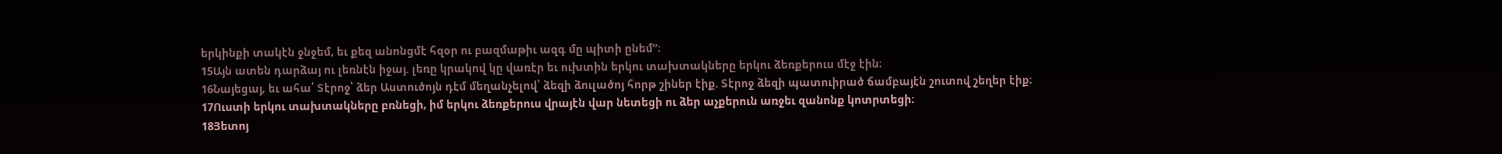երկինքի տակէն ջնջեմ, եւ քեզ անոնցմէ հզօր ու բազմաթիւ ազգ մը պիտի ընեմ”։
15Այն ատեն դարձայ ու լեռնէն իջայ. լեռը կրակով կը վառէր եւ ուխտին երկու տախտակները երկու ձեռքերուս մէջ էին։
16Նայեցայ, եւ ահա՛ Տէրոջ՝ ձեր Աստուծոյն դէմ մեղանչելով՝ ձեզի ձուլածոյ հորթ շիներ էիք. Տէրոջ ձեզի պատուիրած ճամբայէն շուտով շեղեր էիք։
17Ուստի երկու տախտակները բռնեցի, իմ երկու ձեռքերուս վրայէն վար նետեցի ու ձեր աչքերուն առջեւ զանոնք կոտրտեցի։
18Յետոյ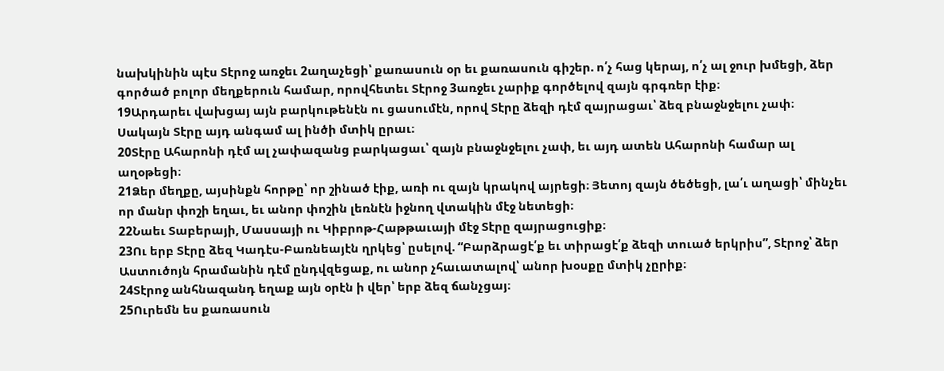նախկինին պէս Տէրոջ առջեւ 2աղաչեցի՝ քառասուն օր եւ քառասուն գիշեր. ո՛չ հաց կերայ, ո՛չ ալ ջուր խմեցի, ձեր գործած բոլոր մեղքերուն համար, որովհետեւ Տէրոջ 3առջեւ չարիք գործելով զայն գրգռեր էիք։
19Արդարեւ վախցայ այն բարկութենէն ու ցասումէն, որով Տէրը ձեզի դէմ զայրացաւ՝ ձեզ բնաջնջելու չափ։ Սակայն Տէրը այդ անգամ ալ ինծի մտիկ ըրաւ։
20Տէրը Ահարոնի դէմ ալ չափազանց բարկացաւ՝ զայն բնաջնջելու չափ, եւ այդ ատեն Ահարոնի համար ալ աղօթեցի։
21Ձեր մեղքը, այսինքն հորթը՝ որ շինած էիք, առի ու զայն կրակով այրեցի։ Յետոյ զայն ծեծեցի, լա՛ւ աղացի՝ մինչեւ որ մանր փոշի եղաւ, եւ անոր փոշին լեռնէն իջնող վտակին մէջ նետեցի։
22Նաեւ Տաբերայի, Մասսայի ու Կիբրոթ-Հաթթաւայի մէջ Տէրը զայրացուցիք։
23Ու երբ Տէրը ձեզ Կադէս-Բառնեայէն ղրկեց՝ ըսելով. “Բարձրացէ՛ք եւ տիրացէ՛ք ձեզի տուած երկրիս”, Տէրոջ՝ ձեր Աստուծոյն հրամանին դէմ ընդվզեցաք, ու անոր չհաւատալով՝ անոր խօսքը մտիկ չըրիք։
24Տէրոջ անհնազանդ եղաք այն օրէն ի վեր՝ երբ ձեզ ճանչցայ։
25Ուրեմն ես քառասուն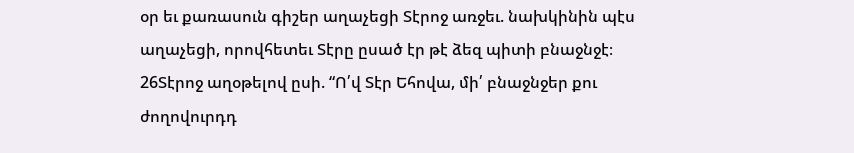օր եւ քառասուն գիշեր աղաչեցի Տէրոջ առջեւ. նախկինին պէս աղաչեցի, որովհետեւ Տէրը ըսած էր թէ ձեզ պիտի բնաջնջէ։
26Տէրոջ աղօթելով ըսի. “Ո՛վ Տէր Եհովա, մի՛ բնաջնջեր քու ժողովուրդդ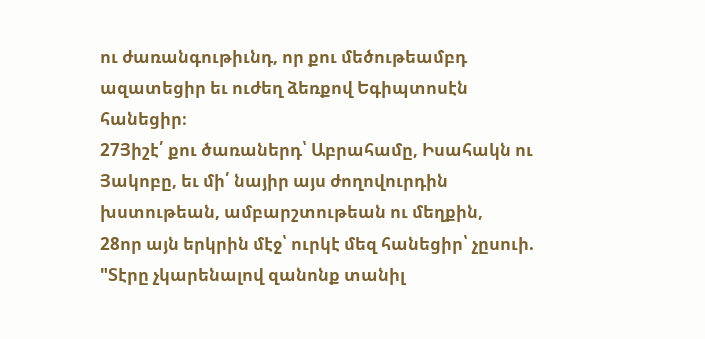ու ժառանգութիւնդ, որ քու մեծութեամբդ ազատեցիր եւ ուժեղ ձեռքով Եգիպտոսէն հանեցիր։
27Յիշէ՛ քու ծառաներդ՝ Աբրահամը, Իսահակն ու Յակոբը, եւ մի՛ նայիր այս ժողովուրդին խստութեան, ամբարշտութեան ու մեղքին,
28որ այն երկրին մէջ՝ ուրկէ մեզ հանեցիր՝ չըսուի. "Տէրը չկարենալով զանոնք տանիլ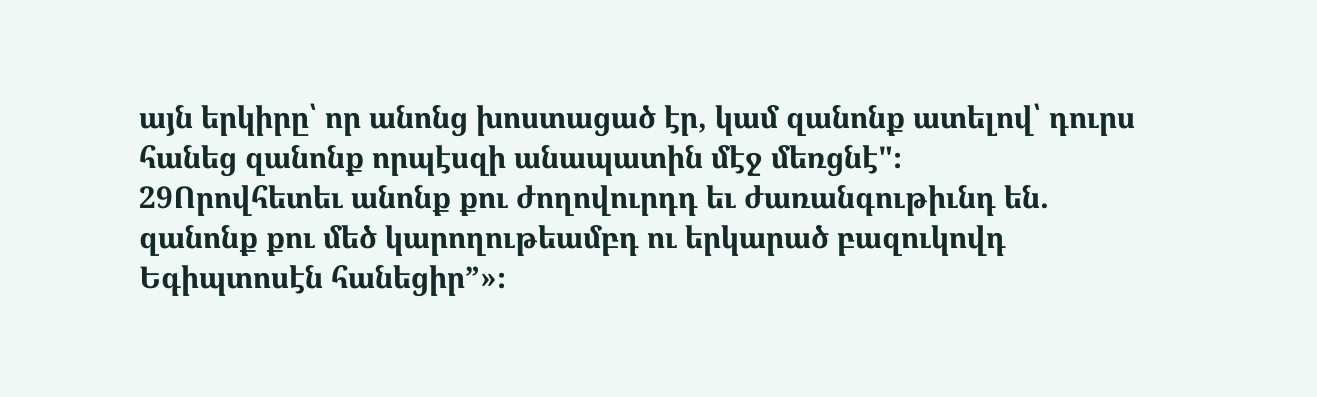այն երկիրը՝ որ անոնց խոստացած էր, կամ զանոնք ատելով՝ դուրս հանեց զանոնք որպէսզի անապատին մէջ մեռցնէ"։
29Որովհետեւ անոնք քու ժողովուրդդ եւ ժառանգութիւնդ են. զանոնք քու մեծ կարողութեամբդ ու երկարած բազուկովդ Եգիպտոսէն հանեցիր”»։